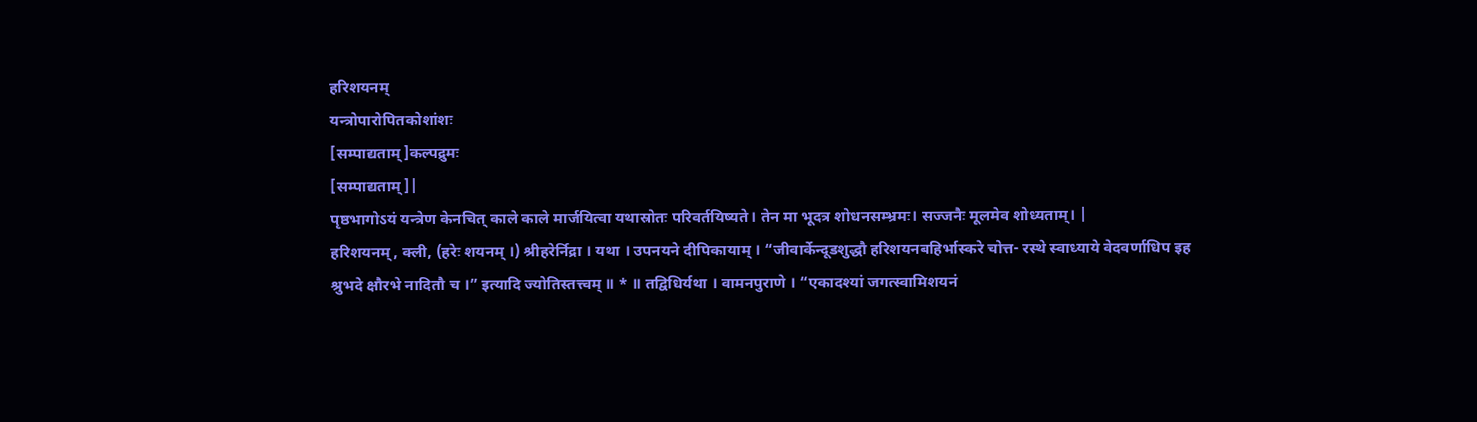हरिशयनम्
यन्त्रोपारोपितकोशांशः
[सम्पाद्यताम्]कल्पद्रुमः
[सम्पाद्यताम्]|
पृष्ठभागोऽयं यन्त्रेण केनचित् काले काले मार्जयित्वा यथास्रोतः परिवर्तयिष्यते। तेन मा भूदत्र शोधनसम्भ्रमः। सज्जनैः मूलमेव शोध्यताम्। |
हरिशयनम्, क्ली, (हरेः शयनम् ।) श्रीहरेर्निद्रा । यथा । उपनयने दीपिकायाम् । “जीवार्केन्दूडशुद्धौ हरिशयनबहिर्भास्करे चोत्त- रस्थे स्वाध्याये वेदवर्णाधिप इह श्रुभदे क्षौरभे नादितौ च ।” इत्यादि ज्योतिस्तत्त्वम् ॥ * ॥ तद्विधिर्यथा । वामनपुराणे । “एकादश्यां जगत्स्वामिशयनं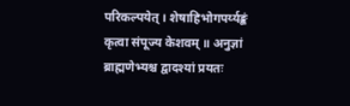परिकल्पयेत् । शेषाहिभोगपर्य्यङ्कं कृत्वा संपूज्य केशवम् ॥ अनुज्ञां ब्राह्मणेभ्यश्च द्वादश्यां प्रयतः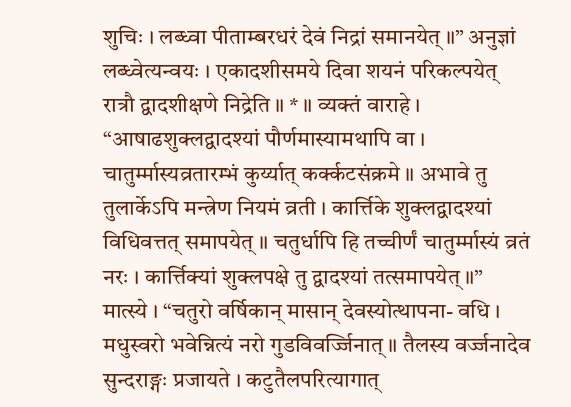शुचिः । लब्ध्वा पीताम्बरधरं देवं निद्रां समानयेत् ॥” अनुज्ञां लब्ध्वेत्यन्वयः । एकादशीसमये दिवा शयनं परिकल्पयेत् रात्रौ द्वादशीक्षणे निद्रेति ॥ * ॥ व्यक्तं वाराहे । “आषाढशुक्लद्वादश्यां पौर्णमास्यामथापि वा । चातुर्म्मास्यव्रतारम्भं कुर्य्यात् कर्क्कटसंक्रमे ॥ अभावे तु तुलार्केऽपि मन्त्रेण नियमं व्रती । कार्त्तिके शुक्लद्वादश्यां विधिवत्तत् समापयेत् ॥ चतुर्धापि हि तच्चीर्णं चातुर्म्मास्यं व्रतं नरः । कार्त्तिक्यां शुक्लपक्षे तु द्वादश्यां तत्समापयेत् ॥” मात्स्ये । “चतुरो वर्षिकान् मासान् देवस्योत्थापना- वधि । मधुस्वरो भवेन्नित्यं नरो गुडविवर्ज्जिनात् ॥ तैलस्य वर्ज्जनादेव सुन्दराङ्गः प्रजायते । कटुतैलपरित्यागात्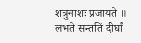शत्रुनाशः प्रजायते ॥ लभते सन्ततिं दीर्घां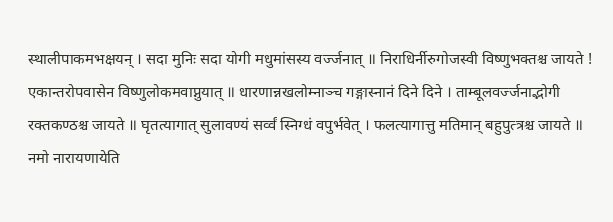स्थालीपाकमभक्षयन् । सदा मुनिः सदा योगी मधुमांसस्य वर्ज्जनात् ॥ निराधिर्नीरुगोजस्वी विष्णुभक्तश्च जायते ! एकान्तरोपवासेन विष्णुलोकमवाप्नुयात् ॥ धारणान्नखलोम्नाञ्च गङ्गास्नानं दिने दिने । ताम्बूलवर्ज्जनाद्भोगी रक्तकण्ठश्च जायते ॥ घृतत्यागात् सुलावण्यं सर्व्वं स्निग्धं वपुर्भवेत् । फलत्यागात्तु मतिमान् बहुपुत्त्रश्च जायते ॥ नमो नारायणायेति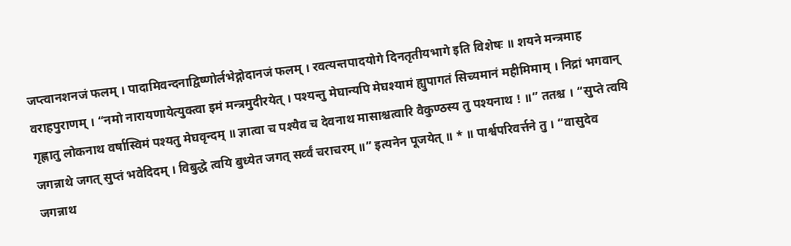जप्त्वानशनजं फलम् । पादामिवन्दनाद्विष्णोर्लभेद्गोदानजं फलम् । रवत्यन्तपादयोगे दिनतृतीयभागे इति विशेषः ॥ शयने मन्त्रमाह वराहपुराणम् । “नमो नारायणायेत्युक्त्वा इमं मन्त्रमुदीरयेत् । पश्यन्तु मेघान्यपि मेघश्यामं ह्युपागतं सिच्यमानं महीमिमाम् । निद्रां भगवान् गृह्णातु लोकनाथ वर्षास्विमं पश्यतु मेघवृन्दम् ॥ ज्ञात्वा च पश्यैव च देवनाथ मासाश्चत्वारि वैकुण्ठस्य तु पश्यनाथ ! ॥” ततश्च । “सुप्ते त्वयि जगन्नाथे जगत् सुप्तं भवेदिदम् । विबुद्धे त्वयि बुध्येत जगत् सर्व्वं चराचरम् ॥” इत्यनेन पूजयेत् ॥ * ॥ पार्श्वपरिवर्त्तने तु । “वासुदेव जगन्नाथ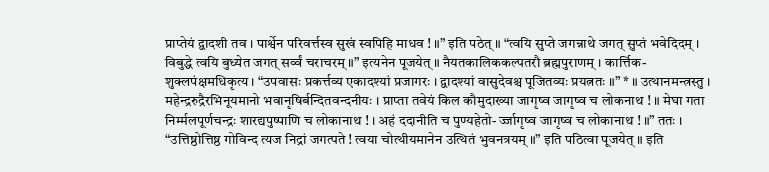प्राप्तेयं द्वादशी तव । पार्श्वेन परिवर्त्तस्व सुखं स्वपिहि माधव ! ॥” इति पठेत् ॥ “त्वयि सुप्ते जगन्नाथे जगत् सुप्तं भवेदिदम् । विबुद्धे त्वयि बुध्येत जगत् सर्व्वं चराचरम् ॥” इत्यनेन पूजयेत् ॥ नैयतकालिककल्पतरौ ब्रह्मपुराणम् । कार्त्तिक- शुक्लपंक्षमधिकृत्य । “उपवासः प्रकर्त्तव्य एकादश्यां प्रजागरः । द्वादश्यां वासुदेवश्च पूजितव्यः प्रयत्नतः ॥” * ॥ उत्थानमन्त्रस्तु । महेन्द्ररुद्रैरभिनूयमानो भवानृषिर्बन्दितवन्दनीयः । प्राप्ता तवेयं किल कौमुदाख्या जागृष्व जागृष्व च लोकनाथ ! ॥ मेघा गता निर्म्मलपूर्णचन्द्रः शारद्यपुष्पाणि च लोकानाथ ! । अहं ददानीति च पुण्यहेतो- र्ज्जागृष्व जागृष्व च लोकानाथ ! ॥” ततः । “उत्तिष्ठोत्तिष्ठ गोविन्द त्यज निद्रां जगत्पते ! त्वया चोत्थीयमानेन उत्थितं भुवनत्रयम् ॥” इति पठित्वा पूजयेत् ॥ इति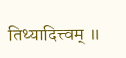तिथ्यादित्त्वम् ॥